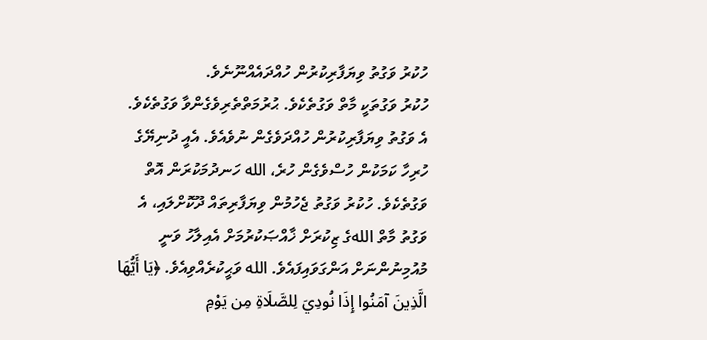ހުކުރު ވަގުތު ވިޔަފާރިކުރުން ހުއްދައެއްނޫނެވެ.
ހުކުރު ވަގުތަކީ މާތް ވަގުތެކެވެ. ޙުރުމަތްތެރިވެގެންވާ ވަގުތެކެވެ. އެ ވަގުތު ވިޔަފާރިކުރުން ހުއްދަވެގެން ނުވެއެވެ. އެއީ ދުނިޔޭގެ ހުރިހާ ކަމަކުން ހުސްވެގެން ހުރެ، الله ހަނދުމަކުރަން އޮތް ވަގުތެކެވެ. ހުކުރު ވަގުތު ޖެހުމުން ވިޔަފާރިތައް ދޫކޮށްލައި، އެ ވަގުތު މާތް اللهގެ ޒިކުރަށް ޚާއްޞަކުރުމަށް އެއިލާހު ވަނީ މުއުމިނުންނަށް އަންގަވައިފައެވެ. الله ވަޙީކުރެއްވިއެވެ. ﴿يَا أَيُّهَا الَّذِينَ آمَنُوا إِذَا نُودِيَ لِلصَّلَاةِ مِن يَوْمِ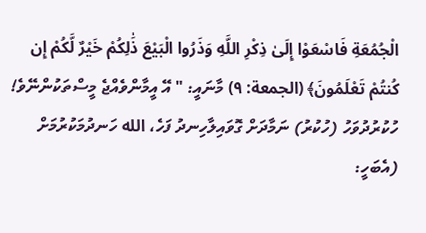الْجُمُعَةِ فَاسْعَوْا إِلَىٰ ذِكْرِ اللَّهِ وَذَرُوا الْبَيْعَ ذَٰلِكُمْ خَيْرٌ لَّكُمْ إِن كُنتُمْ تَعْلَمُونَ﴾ (الجمعة: ٩) މާނައީ: " އޭ އީމާންވެއްޖެ މީސްތަކުންނޭވެ! ހުކުރުދުވަހު (ހުކުރު) ނަމާދަށް ގޮވައިލާހިނދު ފަހެ، الله ހަނދުމަކުރުމަށް (އެބަހީ: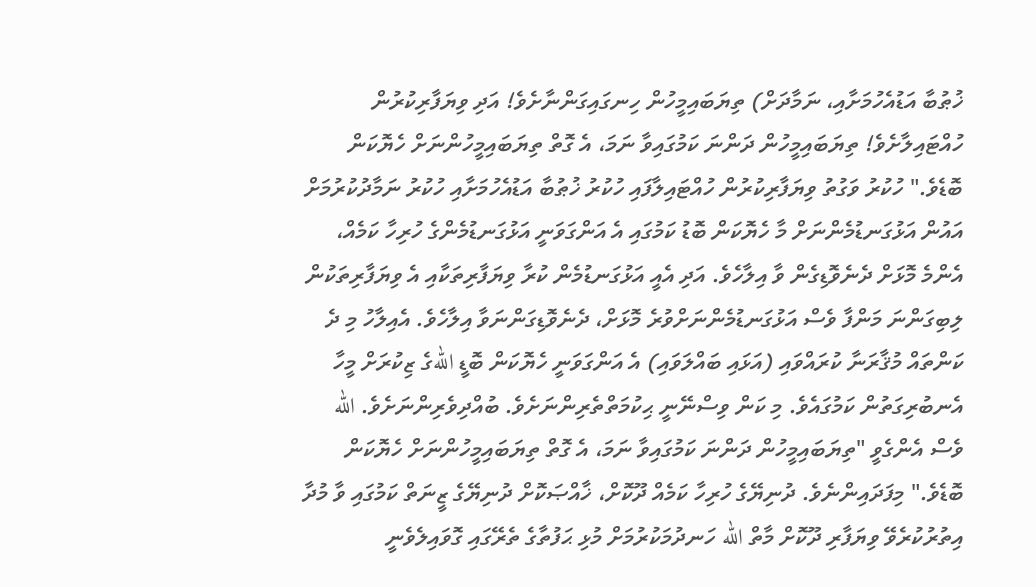ޚުޠުބާ އަޑުއެހުމަށާއި، ނަމާދަށް) ތިޔަބައިމީހުން ހިނގައިގަންނާށެވެ! އަދި ވިޔަފާރިކުރުން ހުއްޓައިލާށެވެ! ތިޔަބައިމީހުން ދަންނަ ކަމުގައިވާ ނަމަ، އެ ގޮތް ތިޔަބައިމީހުންނަށް ހެޔޮކަން ބޮޑެވެ." ހުކުރު ވަގުތު ވިޔަފާރިކުރުން ހުއްޓައިލާފައި ހުކުރު ޚުޠުބާ އަޑުއެހުމަށާއި ހުކުރު ނަމާދުކުރުމަށް އައުން އަޅުގަނޑުމެންނަށް މާ ހެޔޮކަން ބޮޑު ކަމުގައި އެ އަންގަވަނީ އަޅުގަނޑުމެންގެ ހުރިހާ ކަމެއް، އެންމެ މޮޅަށް ދެނެވޮޑިގެން ވާ އިލާހެވެ. އަދި އެއީ އަޅުގަނޑުމެން ކުރާ ވިޔަފާރިތަކާއި އެ ވިޔަފާރިތަކުން ލިބިގަންނަ މަންފާ ވެސް އަޅުގަނޑުމެންނަށްވުރެ މޮޅަށް، ދެނެވޮޑިގަންނަވާ އިލާހެވެ. އެއިލާހު މި ދެ ކަންތައް މުޤާރަނާ ކުރައްވައި (އަޅައި ބައްލަވައި) އެ އަންގަވަނީ ހެޔޮކަން ބޮޑީ اللهގެ ޒިކުރަށް މީހާ އެނބުރިގަތުން ކަމުގައެވެ. މި ކަން ވިސްނޭނީ ޙިކުމަތްތެރިންނަށެވެ. ބުއްދިވެރިންނަށެވެ. الله ވެސް އެންގެވީ "ތިޔަބައިމީހުން ދަންނަ ކަމުގައިވާ ނަމަ، އެ ގޮތް ތިޔަބައިމީހުންނަށް ހެޔޮކަން ބޮޑެވެ." މިފަދައިންނެވެ. ދުނިޔޭގެ ހުރިހާ ކަމެއް ދޫކޮށް، ޚާއްޞަކޮށް ދުނިޔޭގެ ޒީނަތް ކަމުގައި ވާ މުދާ އިތުރުކުރެވޭ ވިޔަފާރި ދޫކޮށް މާތް الله ހަނދުމަކުރުމަށް މުޅި ޙަފުތާގެ ތެރޭގައި ގޮވައިލެވެނީ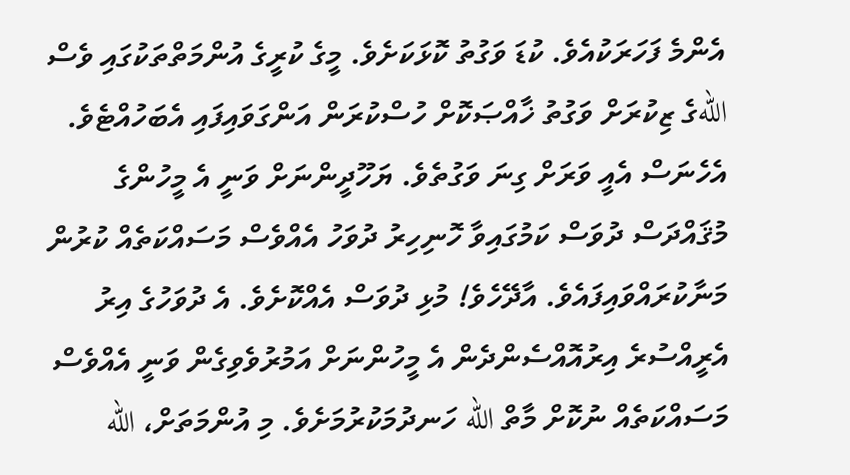އެންމެ ފަހަރަކުއެވެ. ކުޑަ ވަގުތު ކޮޅަކަށެވެ. މީގެ ކުރީގެ އުންމަތްތަކުގައި ވެސް اللهގެ ޒިކުރަށް ވަގުތު ޚާއްޞަކޮށް ހުސްކުރަން އަންގަވައިފައި އެބަހުއްޓެވެ. އެހެނަސް އެއީ ވަރަށް ގިނަ ވަގުތެވެ. ޔަހޫދީންނަށް ވަނީ އެ މީހުންގެ މުޤައްދަސް ދުވަސް ކަމުގައިވާ ހޮނިހިރު ދުވަހު އެއްވެސް މަސައްކަތެއް ކުރުން މަނާކުރައްވައިފައެވެ. އާދޭހެވެ! މުޅި ދުވަސް އެއްކޮށެވެ. އެ ދުވަހުގެ އިރު އެރީއްސުރެ އިރުއޮއްސެންދެން އެ މީހުންނަށް އަމުރުވެވިގެން ވަނީ އެއްވެސް މަސައްކަތެއް ނުކޮށް މާތް الله ހަނދުމަކުރުމަށެވެ. މި އުންމަތަށް، الله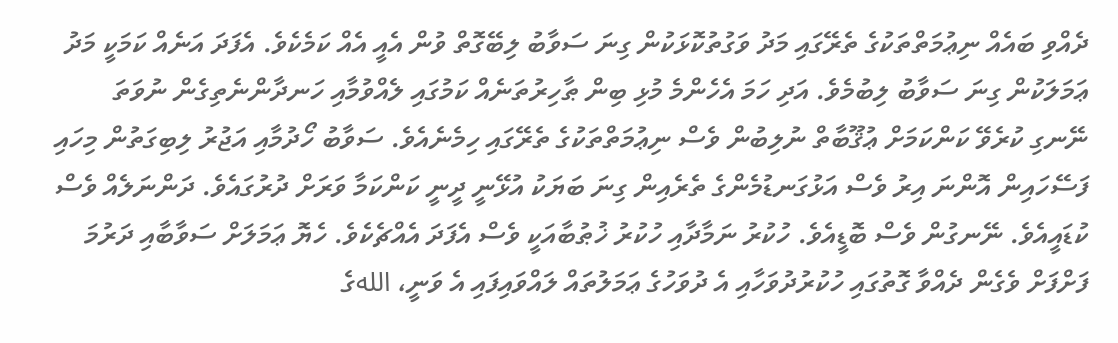ދެއްވި ބައެއް ނިޢުމަތްތަކުގެ ތެރޭގައި މަދު ވަގުތުކޮޅަކުން ގިނަ ސަވާބު ލިބޭގޮތް ވުން އެއީ އެއް ކަމެކެވެ. އެފަދަ އަނެއް ކަމަކީ މަދު ޢަމަލަކުން ގިނަ ސަވާބު ލިބުމެވެ. އަދި ހަމަ އެހެންމެ މުޅި ބިން ޠާހިރުތަނެއް ކަމުގައި ލެއްވުމާއި ހަނދާންނެތިގެން ނުވަތަ ނޭނގި ކުރެވޭ ކަންކަމަށް ޢުޤޫބާތް ނުލިބުން ވެސް ނިޢުމަތްތަކުގެ ތެރޭގައި ހިމެނެއެވެ. ސަވާބު ހޯދުމާއި އަޖުރު ލިބިގަތުން މިހައި ފަސޭހައިން އޮންނަ އިރު ވެސް އަޅުގަނޑުމެންގެ ތެރެއިން ގިނަ ބަޔަކު އުޅޭނީ ދީނީ ކަންކަމާ ވަރަށް ދުރުގައެވެ. ދަންނަލެއް ވެސް ކުޑައީއެވެ. ނޭނގުން ވެސް ބޮޑީއެވެ. ހުކުރު ނަމާދާއި ހުކުރު ޚުޠުބާއަކީ ވެސް އެފަދަ އެއްޗެކެވެ. ހެޔޮ ޢަމަލަށް ސަވާބާއި ދަރުމަ ފަށްފަށް ވެގެން ދެއްވާ ގޮތުގައި ހުކުރުދުވަހާއި އެ ދުވަހުގެ ޢަމަލުތައް ލައްވައިފައި އެ ވަނީ، اللهގެ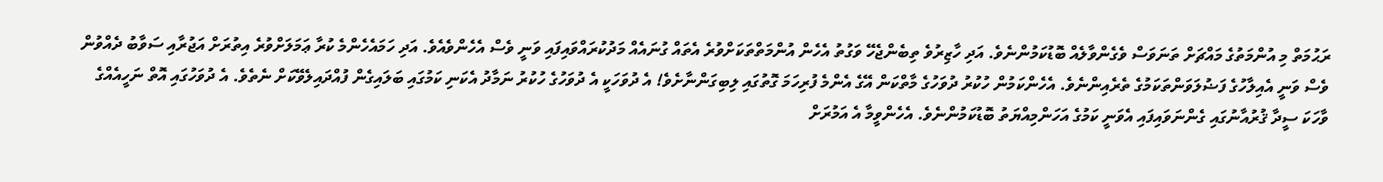ރަޙުމަތް މި އުންމަތުގެ މައްޗަށް ތަނަވަސް ވެގެންވާލެއް ބޮޑުކަމުންނެވެ. އަދި ހާޒިރުވެ ތިބެންޖެހޭ ވަގުތު އެހެން އުންމަތްތަކަށްވުރެ އެތައް ގުނައެއް މަދުކުރައްވައިފައި ވަނީ ވެސް އެހެންވެއެވެ. އަދި ހަމައެހެންމެ ކުރާ ޢަމަލަށްވުރެ އިތުރަށް އަޖުރާއި ސަވާބު ދެއްވުން ވެސް ވަނީ އެއިލާހުގެ ފަޟުލަވަންތަކަމުގެ ތެރެއިންނެވެ. އެހެންކަމުން ހުކުރު ދުވަހުގެ މާތްކަން އޭގެ އެންމެ ފުރިހަމަ ގޮތުގައި ލިބިގަންނާށެވެ! އެ ދުވަހަކީ އެ ދުވަހުގެ ހުކުރު ނަމާދު އެކަނި ކަމުގައި ބަލައިގެން ފުއްދައިލެވޭކަށް ނެތެވެ. އެ ދުވަހުގައި އޮތް ނަހީއެއްގެ ވާހަކަ ސީދާ ޤުރުއާނުގައި ގެންނަވައިފައި އެވަނީ ކަމުގެ އަހަންމިއްޔަތު ބޮޑުކަމުންނެވެ. އެހެންވީމާ އެ އަމުރަށް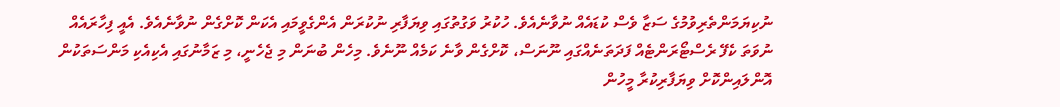ނުކިޔަމަންތެރިވުމުގެ ސަޒާ ވެސް ކުޑައެއް ނުވާނެއެވެ. ހުކުރު ވަގުތުގައި ވިޔަފާރި ނުކުރަން އެންގެވީމައި އެކަން ކޮށްގެން ނުވާނެއެވެ. އެއީ ފިހާރައެއް ނުވަތަ ކެފޭ ރެސްޓޯރަންޓެއް ފަދަތަނެއްގައި ނޫނަސް، ކޮށްގެން ވާނެ ކަމެއް ނޫނެވެ. މިހެން ބުނަން މި ޖެހެނީ، މި ޒަމާނުގައި އެކިއެކި މަންސަތަކުން އޮންލައިންކޮށް ވިޔަފާރިކުރާ މީހުން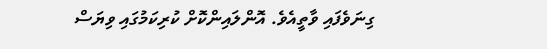ގިނަވެފައި ވާތީއެވެ. އޮންލައިންކޮށް ކުރިކަމުގައި ވިޔަސް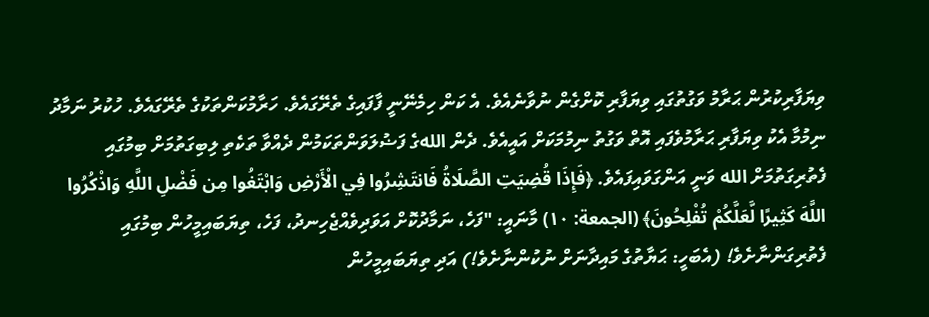ވިޔަފާރިކުރުން ޙަރާމު ވަގުތުގައި ވިޔަފާރި ކޮށްގެން ނުވާނެއެވެ. އެ ކަން ހިމެނޭނީ ފާފައިގެ ތެރޭގައެވެ. ހަރާމުކަންތަކުގެ ތެރޭގައެވެ. ހުކުރު ނަމާދު ނިމުމާ އެކު ވިޔަފާރި ޙަރާމުވެފައި އޮތް ވަގުތު ނިމުމަކަށް އައީއެވެ. ދެން اللهގެ ފަޟުލަވަންތަކަމުން ދެއްވާ ތަކެތި ލިބިގަތުމަށް ބިމުގައި ފެތުރިގަތުމަށް الله ވަނީ އަންގަވައިފައެވެ. ﴿فَإِذَا قُضِيَتِ الصَّلَاةُ فَانتَشِرُوا فِي الْأَرْضِ وَابْتَغُوا مِن فَضْلِ اللَّهِ وَاذْكُرُوا اللَّهَ كَثِيرًا لَّعَلَّكُمْ تُفْلِحُونَ﴾ (الجمعة: ١٠) މާނައީ: "ފަހެ، ނަމާދުކޮށް އަވަދިވެއްޖެހިނދު، ފަހެ، ތިޔަބައިމީހުން ބިމުގައި ފެތުރިގަންނާށެވެ! (އެބަހީ: ޙަޔާތުގެ މައިދާނަށް ނުކުންނާށެވެ!) އަދި ތިޔަބައިމީހުން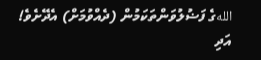اللهގެ ފަޟުލުވަންތަކަމުން (ދެއްވުމަށް) އެދޭށެވެ! އަދި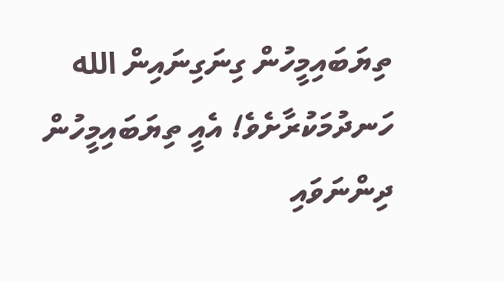ތިޔަބައިމީހުން ގިނަގިނައިން الله ހަނދުމަކުރާށެވެ! އެއީ ތިޔަބައިމީހުން ދިންނަވައި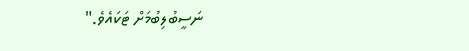ނަސީބުލިބުމަށް ޓަކައެވެ."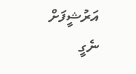އަރުޝީފަށް ނެގީ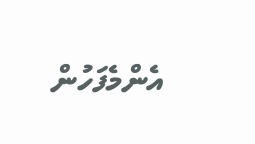އެންމެފަހުން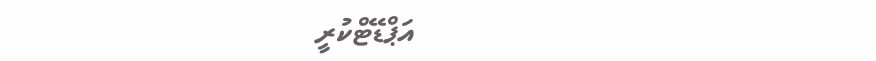އަޕްޑޭޓްކުރީ